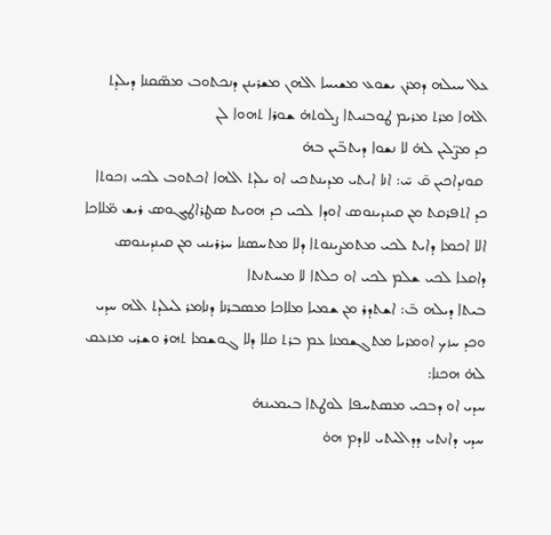ܥܠ ܚܝܠܗ ܕܡܪܢ ܝܫܘܥ ܡܫܝܚܐ ܐܠܗܢ ܡܫܪܝܢܢ ܕܢܟܬܘܒ ܡܣ̈ܩܢܐ ܕܝܠܕܬ ܐܠܗܐ ܡܪܬ ܡܪܝܡ ܛܘܒܢܝܬܐ ܨܠܘܬܗ̇ ܫܘܪܐ ܬܗܘܐ ܠܢ
ܟܕ ܡܨ̈ܠܝܢ ܠܗ̇ ܠܐ ܢܫܘܐ ܕܝܬܒ̈ܝܢ ܒܗ̇
 ܩܘܢܕܐܟܝܢ ܩ̄ ܚ̄: ܐܢܐ ܐܝܬܝ ܡܕܝܢܬܟܝ ܐܘ ܝܠܕܬ ܐܠܗܐ ܐܟܬܘܒ ܠܟܝ ܙܟܘܬܐ ܟܕ ܐܬܦܪܩܬ ܡܢ ܩܝܢܕܝܢܘܣ ܐܘܕܐ ܠܟܝ ܟܕ ܗܘܝܬ ܣܛܪܐܛܝܓܘܣ ܪܝܫ ܡ̈ܠܐܟܐ ܐܠܐ ܐܟܡܐ ܕܐܝܬ ܠܟܝ ܡܬܡܨܝܢܘܬܐ ܕܠܐ ܡܬܚܣܢܐ ܚܪܪܝܢܝ ܡܢ ܩܝܢܕܝܢܘܣ ܕܐܩܥܐ ܠܟܝ ܫܠܡ ܠܟܝ ܐܘ ܟܠܬܐ ܠܐ ܡܚܬܢܬܐ
ܒܝܬܐ ܕܝܠܗ ܒ̄: ܐܫܬܕܪ ܡܢ ܫܡܝܐ ܡܠܐܟܐ ܡܣܒܪܢܐ ܕܢܐܡܪ ܠܝܠܕܬ ܐܠܗ ܚܕܝ ܘܟܕ ܚܙܟ ܐܘܡܪܝܐ ܡܬܓܫܡܢܐ ܥܡ ܒܪܬ ܩܠܐ ܕܠܐ ܓܘܫܡܐ ܬܗܪ ܘܫܪܝ ܡܙܥܩ ܠܗ̇ ܗܟܢܐ:
ܚܕܝ ܐܘ ܕܒܟܝ ܡܣܬܚܦܐ ܠܘܛܬܐ ܒܝܡܝܢܗ̇
ܚܕܝ ܕܐܢܬܝ ܕܕܐܠܝܬܝ ܠܐܕܡ ܗܘ̇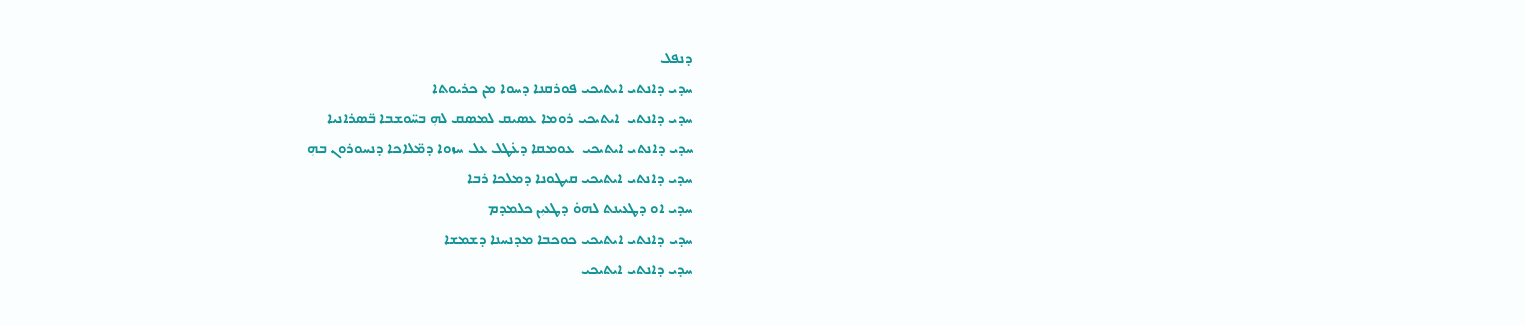ܕܢܦܠ
ܚܕܝ ܕܐܢܬܝ ܐܝܬܝܟܝ ܦܘܪܩܢܐ ܕܚܘܐ ܡܢ ܟܪܝܘܬܐ
ܚܕܝ ܕܐܢܬܝ  ܐܝܬܝܟܝ ܪܘܡܐ ܥܣܝܩ ܠܡܣܩ ܠܗܼ ܒܚ̈ܘܫܒܐ ܒ̈ܣܪܐܢܝܐ
ܚܕܝ ܕܐܢܬܝ ܐܝܬܝܟܝ  ܥܘܡܩܐ ܕܥ̇ܛܠ ܥܠ ܚܙܘܐ ܕܡ̈ܠܐܟܐ ܕܢܚܘܪܘܢ ܒܗܼ
ܚܕܝ ܕܐܢܬܝ ܐܝܬܝܟܝ ܩܝܛܘܢܐ ܕܡܠܟܐ ܪܒܐ
ܚܕܝ ܐܘ ܕܛܥܝܢܬ ܠܗܘ̇ ܕܛܥܝܼܢ ܟܠܡܕܡ
ܚܕܝ ܕܐܢܬܝ ܐܝܬܝܟܝ ܟܘܟܒܐ ܡܕܢܚܢܐ ܕܫܡܫܐ
ܚܕܝ ܕܐܢܬܝ ܐܝܬܝܟܝ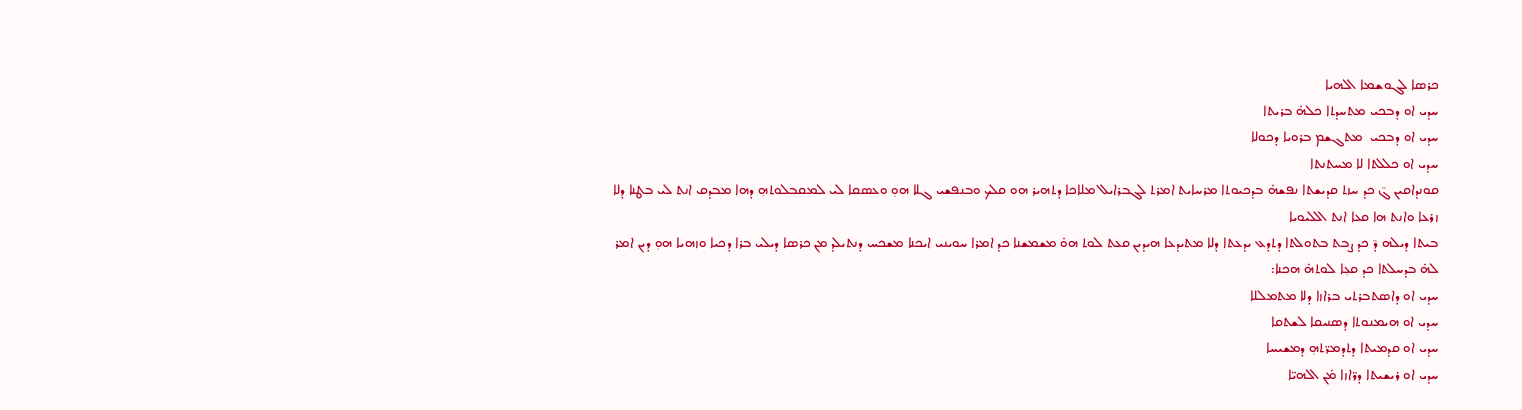ܟܪܣܐ ܠܓܘܫܡܐ ܐܠܗܝܐ
ܚܕܝ ܐܘ ܕܒܟܝ ܡܬܚܕܬܐ ܟܠܗ̇ ܒܪܝܬܐ
ܚܕܝ ܐܘ ܕܒܟܝ  ܡܬܓܫܡ ܒܪܘܝܐ ܕܟܘܠܐ
ܚܕܝ ܐܘ ܟܠܠܬܐ ܠܐ ܡܚܬܢܬܐ
ܩܘܢܕܐܩܝܢ ܓ̄ ܟܕ ܚܙܬ ܩܕܝܫܬܐ ܢܦܫܗ̇ ܒܕܟܝܘܬܐ ܡܪܚܐܝܬ ܐܡܪܬ ܠܓܒܪܐܝܠ ܡܠܐܟܐ ܕܬܗܝܪ ܗܘ ܩܠܟ ܘܒܢܦܫܝ ܓܠܐ ܗܘܼ ܘܥܣܩܐ ܠܝ ܠܡܩܒܠܘܬܗܼ ܕܗܐ ܡܒܕܩ ܐܢܬ ܠܝ ܒܛܢܐ ܕܠܐ ܙܪܥܐ ܘܐܢܬ ܗܐ ܩܥܐ ܐܢܬ ܐܠܠܝܘܝܐ
ܒܝܬܐ ܕܝܠܗ ܕ̄ ܟܕ ܨܒܬ ܒܬܘܠܬܐ ܕܬܕܥ ܝܕܥܬܐ ܕܠܐ ܡܬܝܕܥܐ ܗܝܕܝܢ ܩܥܬ ܠܘܬ ܗܘ̇ ܡܫܡܫܢܐ ܟܕ ܐܡܪܐ ܚܘܝܢܝ ܐܝܟܢܐ ܡܫܟܚ ܕܢܬܝܠܕ ܡܢ ܟܪܣܐ ܕܝܠܝ ܒܪܐ ܕܟܝܐ ܘܙܗܝܐ ܗܘܼ ܕܝܢ ܐܡܪ ܠܗ̇ ܒܕܚܠܬܐ ܟܕ ܩܥܼܐ ܠܘܬܗ̇ ܗܟܢܐ:
ܚܕܝ ܐܘ ܕܐܣܬܒܪܬܝ ܒܪܐܙܐ ܕܠܐ ܡܬܡܠܠܐ
ܚܕܝ ܐܘ ܗܝܡܢܘܬܐ ܕܣܢܝܩܐ ܠܫܬܩܐ
ܚܕܝ ܐܘ ܩܕܡܝܬܐ ܕܬܕܡܪ̈ܬܗܼ ܕܡܫܝܚܐ
ܚܕܝ ܐܘ ܪܝܫܝܬܐ ܕܪ̈ܐܙܐ ܡ̇ܢ ܐܠܗܝ̈ܐ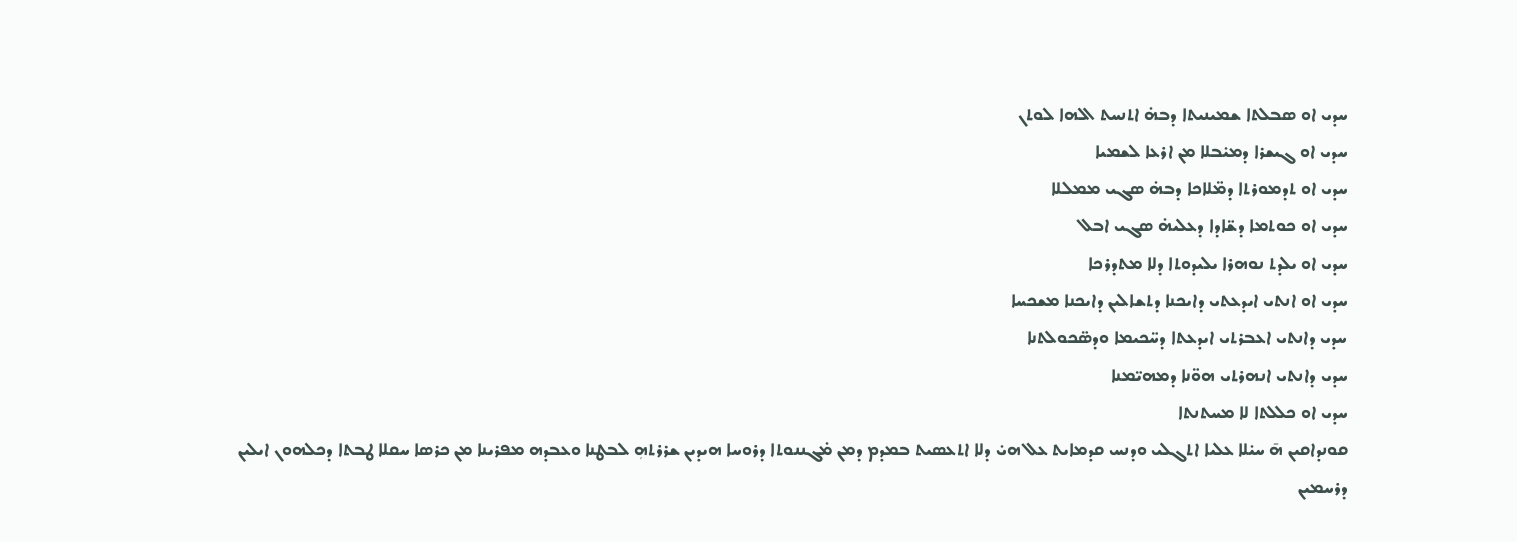ܚܕܝ ܐܘ ܣܒܠܬܐ ܫܡܝܢܝܬܐ ܕܒܗ̇ ܐܬܢܚܬ ܐܠܗܐ ܠܘܬܢ
ܚܕܝ ܐܘ ܓܝܫܪܐ ܕܡܝ̇ܒܠܐ ܡܢ ܐܪܥܐ ܠܫܡܝܐ
ܚܕܝ ܐܘ ܬܕܡܘܪܬܐ ܕܡ̈ܠܐܟܐ ܕܒܗ̇ ܣܓܝ ܡܡܠܠܐ
ܚܕܝ ܐܘ ܟܘܬܡܐ ܕܫ̈ܐܕܐ ܕܥܠܝܗ̇ ܣܓܝ ܐܒܠ
ܚܕܝ ܐܘ ܝܠܕܬ ܢܘܗܪܐ ܝܠܝܕܘܬܐ ܕܠܐ ܡܬܕܪܟܐ
ܚܕܝ ܐܘ ܐܢܬܝ ܐܝܕܥܬܝ ܕܐܝܟܢܐ ܕܬܫܐܠܝܢ ܕܐܝܟܢܐ ܡܫܟܚܐ
ܚܕܝ ܕܐܢܬܝ ܐܥܒܪܬܝ ܐܝܕܥܬܐ ܕܚ̈ܟܝܡܐ ܘܕܣ̈ܟܘܠܬܢܐ
ܚܕܝ ܕܐܢܬܝ ܐܢܗܪܬܝ ܗܘ̈ܢܐ ܕܡܗܝ̈ܡܢܐ
ܚܕܝ ܐܘ ܟܠܠܬܐ ܠܐ ܡܚܬܢܬܐ
ܩܘܢܕܐܩܝܢ ܗ̄ ܚܝ̇ܠܐ ܥܠܝܐ ܐܬܓܠܝ ܘܕܢܚ ܩܕܡܐܝܬ ܥܠ ܗܝ̇ ܕܠܐ ܐܬܥܣܝܬ ܒܡܕܡ ܕܡܢ ܡ̇ܓܢܢܘܬܐ ܕܪܘܚܐ ܗܝܕܝܢ ܫܪܪܬܗܼ ܠܒܛܢܐ ܘܥܒܕܗ ܡܦܪܝܢܐ ܡܢ ܟܪܣܐ ܚܩܠܐ ܛܒܬܐ ܕܟܠܗܘܢ ܐܝܠܝܢ ܕܪܚܡܝܢ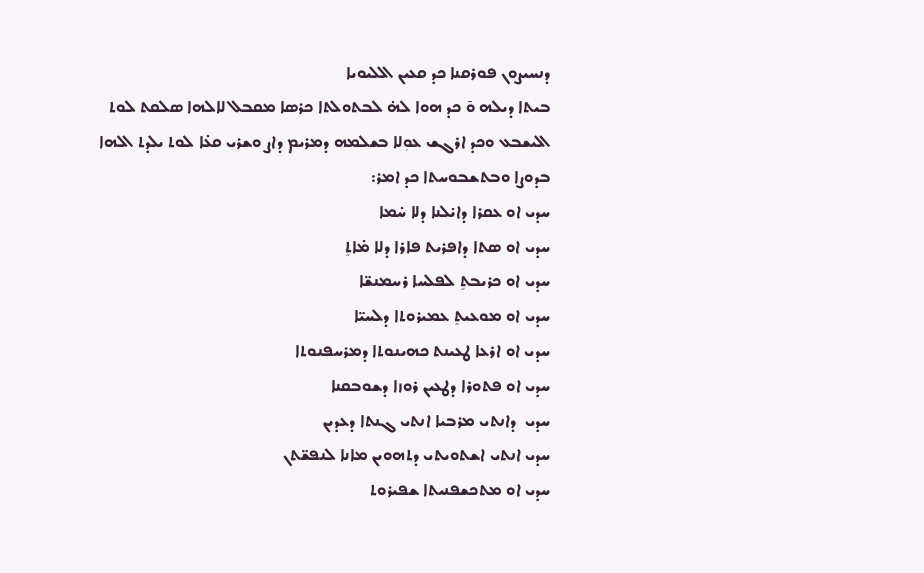ܕܢܚܝܨܘܢ ܦܘܪܩܢܐ ܟܕ ܩܥܝܢ ܐܠܠܝܘܝܐ
ܒܝܬܐ ܕܝܠܗ ܘ̄ ܟܕ ܗܘܐ ܠܗ̇ ܠܒܬܘܠܬܐ ܟܪܣܐ ܡܩܒܠ ܠܐܠܗܐ ܣܠܩܬ ܠܘܬ ܐܠܝܫܒܥ ܘܟܕ ܐܪܓܫ ܥܘܼܠܐ ܒܫܠܡܗ ܕܡܪܝܡ ܕܐܨ ܘܫܪܝ ܩܥ̇ܐ ܠܘܬ ܝܠܕܬ ܐܠܗܐ ܒܕܘܨܐ ܘܒܬܫܒܘܚܬܐ ܟܕ ܐܡܪ:
ܚܕܝ ܐܘ ܥܩܪܐ ܕܐܝ̇ܠܢܐ ܕܠܐ ܚ̇ܡܐ
ܚܕܝ ܐܘ ܣܬܐ ܕܐܦܪܝܬ ܦܐܪܐ ܕܠܐ ܡ̇ܐܬܸ
ܚܕܝ ܐܘ ܟܪܝܒܬܸ ܠܦܠܚܐ ܪܚܡܢܫ̈ܐ
ܚܕܝ ܐܘ ܡܘܥܝܬܸ ܥܡܝܪܘܬܐ ܕܠܚܝ̈ܐ
ܚܕܝ ܐܘ ܐܪܥܐ ܛܥܝܢܬ ܟܗܝܢܘܬܐ ܕܡܪܚܦܢܘܬܐ
ܚܕܝ ܐܘ ܦܬܘܪܐ ܕܛܥܝܢ ܪܘܙܐ ܕܫܘܒܩܢܐ
ܚܕܝ  ܕܐܢܬܝ ܡܪܒܝܐ ܐܢܬܝ ܓܢܬܐ ܕܥܕܝܢ
ܚܕܝ ܐܢܬܝ ܐܫܬܘܝܬܝ ܕܬܗܘܝܢ ܡܐܢܐ ܠܢܦܫ̈ܬܢ
ܚܕܝ ܐܘ ܡܬܟܫܦܢܝܬܐ ܫܦܝܪܘܬ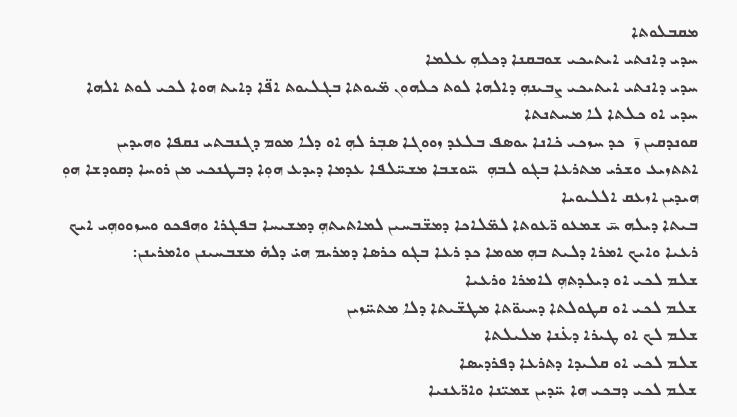ܡܩܒܠܘܬܐ
ܚܕܝ ܕܐܢܬܝ ܐܝܬܝܟܝ ܫܘܒܩܢܐ ܕܟܠܗܼ ܥܠܡܐ
ܚܕܝ ܕܐܢܬܝ ܐܝܬܝܟܝ ܨܒܝܢܗܼ ܕܐܠܗܐ ܠܘܬ ܟܠܗܘܢ ܡ̈ܝܘܬܐ ܒܓܠܝܘܬ ܐܦ̈ܐ ܕܐܝܬ ܗܘܐ ܠܟܝ ܠܘܬ ܐܠܗܐ
ܚܕܝ ܐܘ ܟܠܬܐ ܠܐ ܡܚܬܢܬܐ
ܩܘܢܕܩܝܢ ܙ̄  ܟܕ ܚܙܟܝ ܟ̇ܐܢܐ ܝܘܣܦ ܒܠܥܕ ܙܘܘܓܐ ܣܒܼܪ ܠܗܼ ܐܘ ܕܠܐ ܡܘܡ ܕܓܢܒܬܝ ܢܩܦܐ ܘܗܝܕܝܢ ܐܬܬܙܝܥ ܘܫܪܝ ܡܬܪܥܐ ܒܓܘ ܠܒܗܼ  ܚ̈ܘܫܒܐ ܡܫܚ̈ܠܦܐ ܥܕܡܐ ܕܝܕܥ ܗܘܼܐ ܕܒܛܢܟܝ ܡܢ ܪܘܚܐ ܕܩܘܕܫܐ ܗܘܼ ܗܝܕܝܢ ܐܙܥܩ ܐܠܠܝܘܝܐ
ܒܝܬܐ ܕܝܠܗ ܚ̄ ܫܡܥܘ ܪ̈ܥܘܬܐ ܠܡ̈ܠܐܟܐ ܕܡܫ̈ܒܚܝܢ ܠܡܐܬܝܬܗܼ ܕܡܫܝܚܐ ܒܦܓܪܐ ܘܗܦܟܘ ܘܚܙܘܘܗܼܝ ܐܝܟ ܪܥܝܐ ܘܐܝܟ ܐܡܪܐ ܕܠܝܬ ܒܗܼ ܡܘܡܐ ܟܕ ܪܥܐ ܒܓܘ ܟܪܣܐ ܕܡܪܝܡ ܗܝ̇ ܕܠܗ̇ ܡܫܒܚܝܢܢ ܘܐܡܪܝܢܢ:
ܫܠܡ ܠܟܝ ܐܘ ܕܝܠܕܬܗܼ ܠܐܡܪܐ ܘܪܥܝܐ
ܫܠܡ ܠܟܝ ܐܘ ܩܛܘܠܬܐ ܕܚܝܘ̈ܬܐ ܡܛܫ̈ܝܬܐ ܕܠܐ ܡܬܚ̈ܙܝܢ
ܫܠܡ ܠܟ ܐܘ ܛܝܪܐ ܕܥ̇ܢܐ ܡܠܝܠܬܐ
ܫܠܡ ܠܟܝ ܐܘ ܩܠܝܕܐ ܕܬܪܥܐ ܕܦܪܕܝܣܐ
ܫܠܡ ܠܟܝ ܕܒܟܝ ܗܐ ܚ̈ܕܝܢ ܫܡܝ̈ܢܐ ܘܐܪ̈ܥܢܝܐ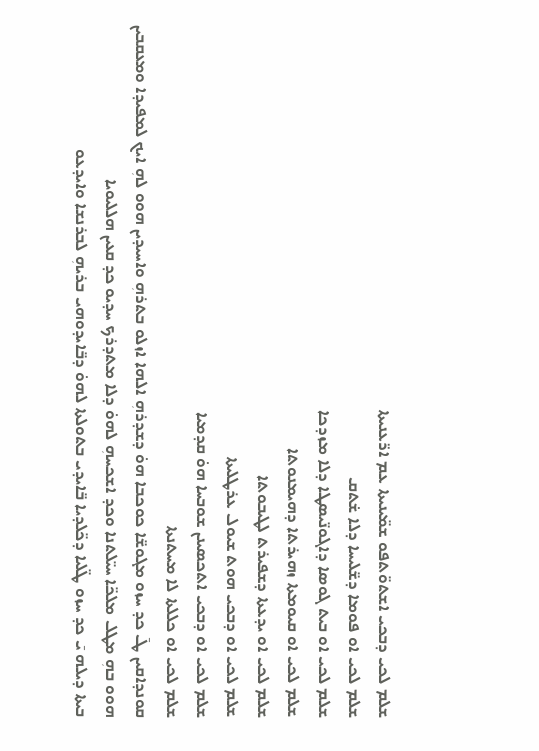ܫܠܡ ܠܟܝ ܕܒܟܝ ܐܫܬܘ̈ܬܦܘ ܫܡ̈ܝܢܝܬܐ ܥܡ ܐܪ̈ܥܢܝܬܐ
ܫܠܡ ܠܟܝ ܐܘ ܦܘܡܐ ܕܫ̈ܠܝܚܐ ܕܠܐ ܫ̇ܬܩ
ܫܠܡ ܠܟܝ ܐܘ ܒܝܬ ܓܘܣܐ ܕܐܓܘܢ̈ܝܣܛܐ ܕܠܐ ܡܙܕܟܐ
ܫܠܡ ܠܟܝ ܐܘ ܩܝܘܡܬܐ ܙܗܝܪܬܐ ܕܗܝܡܢܘܬܐ
ܫܠܡ ܠܟܝ ܐܘ ܝܕܥܬܐ ܕܫܦܝܪܬ ܠܛܝܒܘܬܐ
ܫܠܡ ܠܟܝ ܐܘ ܕܒܟܝ ܗܘܬ ܫܝܘܠ ܥܪܛܠܝܬܐ
ܫܠܡ ܠܟܝ ܐܘ ܕܒܟܝ ܐܬܟܣܝܢܢ ܫܘܒܚܐ ܗܘ̇ ܩܕܡܝܐ
ܫܠܡ ܠܟܝ ܐܘ ܟܠܠܬܐ ܠܐ ܡܚܬܢܬܐ
ܩܘܢܕܐܩܝܢ ܛ̄ ܟܕ ܚܙܘ ܡܓܘܫ̈ܐ ܟܘܟܒܐ ܗܘ̇ ܕܫܕܪܗܼ ܐܠܗܐ ܐܙܠܘ ܒܬܪܗܼ ܘܐܚܝܕܝܢ ܗܘܘ ܠܗܼ ܐܝܟ ܠܡܦܝܕܐ ܘܡܥܩܒܝܢ ܗܘܘ ܒܗܼ ܡܛܠ ܡܠܟ̈ܐ ܚܝ̈ܠܬܢܐ ܘܟܕ ܐܫܟܚܗܼ ܠܗܘ̇ ܕܠܐ ܡܬܕܪܟ ܚܕܝܘ ܟܕ ܩܥܝܢ ܗܠܠܝܘܝܐ
ܒܝܬܐ ܕܝܠܗ ܝ̄ ܟܕ ܚܙܘ ܛ̈ܠܝܐ ܕܟ̈ܠܕܝܐ ܒ̈ܐܝܕܝ ܒܬܘܠܬܐ ܠܗܘ̇ ܕܒ̈ܐܝܕܘܗܝ ܒܪܝܗܼ ܠܒܪܢܫܐ ܘܐܝܕܥܘ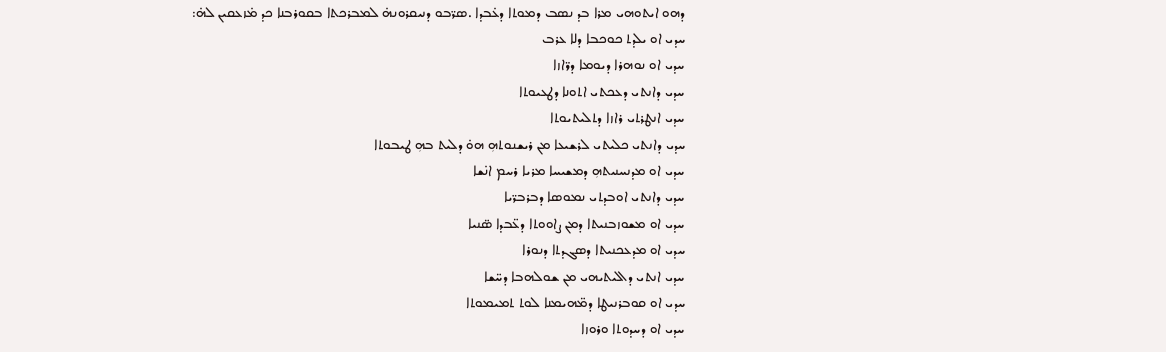ܕܗܘ ܐܝܬܘܗܝ ܡܪܐ ܒܕ ܢܣܒ ܕܡܘܬܐ ܕܥ̇ܒܕܐ .ܣܪ̈ܒܘ ܕܢܝܩܪܘܢܗ̇ ܠܡܒܪܟܬܐ ܒܩܘܪܒܢܐ ܟܕ ܡ̇ܙܥܩܝܢ ܠܗ̇:
ܚܕܝ ܐܘ ܝܠܕܬ ܟܘܟܒܐ ܕܠܐ ܥܪܒ
ܚܕܝ ܐܘ ܢܘܗܪܐ ܕܝܘܡܐ ܕܪ̈ܐܙܐ
ܚܕܝ ܕܐܢܬܝ ܕܥܟܬܝ ܐܬܘܢܐ ܕܛܥܝܘܬܐ
ܚܕܝ ܐܢܛܪܬܝ ܪܐܙܐ ܕܬܠܝܬܝܘܬܐ
ܚܕܝ ܕܐܢܬܝ ܟܠܝܬܝ ܠܪܫܝܥܐ ܡܢ ܪܝܫܢܘܬܗܼ ܗܘ̇ ܕܠܝܬ ܒܗܼ ܛܝܒܘܬܐ
ܚܕܝ ܐܘ ܡܕܢܚܢܝܬܗܼ ܕܡܫܝܚܐ ܡܪܝܐ ܪܚܡ ܐܢ̇ܫܐ
ܚܕܝ ܕܐܢܬܝ ܐܘܒܕܬܝ ܢܡܘܣܐ ܕܒܪܒܪ̈ܝܐ
ܚܕܝ ܐܘ ܡܫܘܙܒܢܝܬܐ ܕܡܢ ܨܐܘܘܬܐ ܕܥ̈ܒܕܐ ܣ̈ܢܝܐ
ܚܕܝ ܐܘ ܡܕܥܟܢܝܬܐ ܕܣܓܕܬܐ ܕܢܘܪܐ
ܚܕܝ ܐܢܬܝ ܕܐܠܝܬܝܗܝ ܡܢ ܫܘܠܗܒܐ ܕܚ̈ܫܐ
ܚܕܝ ܐܘ ܩܘܒܪܢܝܛܐ ܕܡ̈ܗܝܡܢܐ ܠܘܬ ܬܡܝܡܘܬܐ
ܚܕܝ ܐܘ ܕܚܕܘܬܐ ܘܪܘܙܐ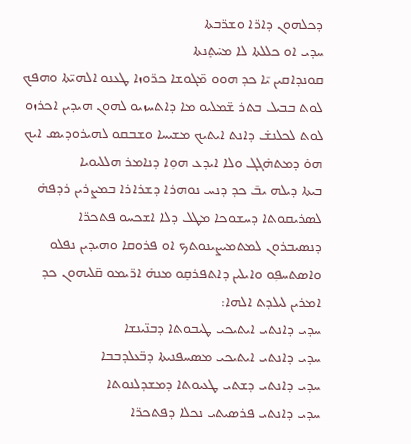ܕܟܠܗܘܢ ܕܐܪ̈ܐ ܘܫܪ̈ܒܬܐ
ܚܕܝ ܐܘ ܟܠܠܬܐ ܠܐ ܡܚ̇ܬܸܢܬܐ
ܩܘܢܕܐܩܝܢ ܝ̄ܐ ܟܕ ܗܘܘ ܡ̈ܓܘܫܐ ܟܪ̈ܘܙܐ ܛܥܢܘ ܐܠܗܝ̈ܬܐ ܘܗܦܟ ܠܘܬ ܒܒܝܠ ܒܬܪ ܫ̈ܡܠܝܘ ܡܐ ܕܐܬܚܙܝܘ ܠܗܘܢ ܗܝܕܝܢ ܐܟܪܙܘ ܠܘܬ ܠܟܠܢܫ̇ ܕܐܢܬ ܐܝܬܝܟ ܡܫܝܚܐ ܘܫܒܩܘ ܠܗܝܪܘܕܝܣ ܐܝܟ ܗܘ̇ ܕܡܬܗ̇ܓܓ ܘܠܐ ܐܝܕܥ ܗܘܼܐ ܕܢܐܡܪ ܗܠܠܝܘܝܐ
ܒܝܬܐ ܕܝܠܗ ܝܒ̄ ܟܕ ܕܢܚ ܢܘܗܪܐ ܕܫܪܐܪܐ ܒܡܨܪܝܢ ܪܕܦܗ̇ ܠܣܪܝܩܘܬܐ ܕܚܫܘܟܐ ܡܛܠ ܕܠܐ ܐܫܟܚܘ ܦܬܟܪ̈ܐ ܕܢܣܝܒܪܘܢ ܠܡܬܡܝܨܝܢܘܬܟ ܐܘ ܦܪܘܩܐ ܘܗܝܕܝܢ ܢܦܠܘ ܘܐܣܬܚܦܼܘ ܘܐܝܠܝܢ ܕܐܬܦܪܩܸܘ ܡܢܗ̇ ܐܪ̈ܝܡܘ ܩ̈ܠܝܗܘܢ ܟܕ ܐܡܪܝܢ ܠܝܠܕܬ ܐܠܗܐ:
ܚܕܝ ܕܐܢܬܝ ܐܝܬܝܟܝ ܛܝܒܘܬܐ ܕܒܢ̈ܝܢܫܐ
ܚܕܝ ܕܐܢܬܝ ܐܝܬܝܟܝ ܡܣܚܦܢܝܬܐ ܕܒ̈ܥܠܕܒܒܐ
ܚܕܝ ܕܐܢܬܝ ܕܫܬܝ ܛܥܝܘܬܐ ܕܡܫܕܠܢܘܬܐ
ܚܕܝ ܕܐܢܬܝ ܦܪܣܝܬܝ ܢܟܠܐ ܕܦܬܟܪ̈ܐ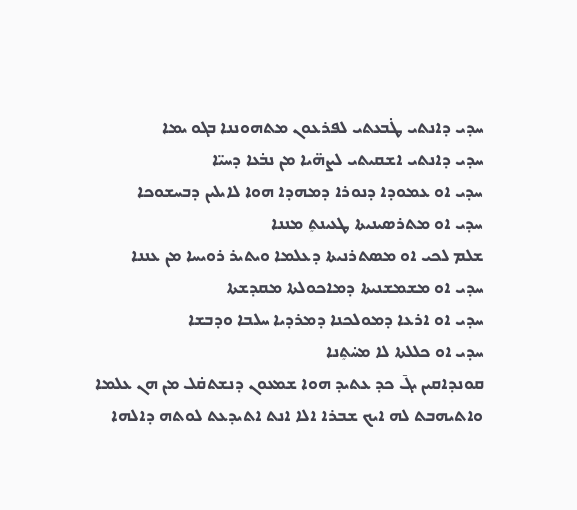ܚܕܝ ܕܐܢܬܝ ܛ̇ܒܥܬܝ ܠܦܪܥܘܢ ܡܬܗܘܢܢܐ ܒܓܘ ܝܡܐ
ܚܕܝ ܕܐܢܬܝ ܐܫܩܝܬܝ ܠܨܗ̈ܝܐ ܡܢ ܢܒ̇ܥܐ ܕܚܝ̈ܐ
ܚܕܝ ܐܘ ܥܡܘܕܐ ܕܢܘܪܐ ܕܡܗܕܐ ܗܘܐ ܠܐܝܠܝܢ ܕܒܚܫܘܟܐ
ܚܕܝ ܐܘ ܡܬܪܣܝܢܝܬܐ ܛܥܝܢܬܸ ܡܢܢܐ
ܫܠܡ ܠܟܝ ܐܘ ܡܣܬܪܢܝܬܐ ܕܥܠܡܐ ܘܝܬܝܪ ܪܘܝܚܐ ܡܢ ܥܢܢܐ
ܚܕܝ ܐܘ ܡܫܡܫܢܝܬܐ ܕܡܐܟܘܠܬܐ ܡܩܕܫܬܐ
ܚܕܝ ܐܘ ܐܪܥܐ ܕܡܘܠܟܢܐ ܕܡܪܕܝܐ ܚܠܒܐ ܘܕܒܫܐ
ܚܕܝ ܐܘ ܟܠܠܬܐ ܠܐ ܡܚ̇ܬܸܢܐ
ܩܘܢܕܐܩܝܢ ܝܓ̄ ܟܕ ܥܬܝܕ ܗܘܐ ܫܡܥܘܢ ܕܢܫܬܩ̇ܠ ܡܢ ܗܢ ܥܠܡܐ ܘܐܬܝܗܒܬ ܠܗ ܐܝܟ ܫܒܪܐ ܐܠܐ ܐܢܬ ܐܬܝܕܥܬ ܠܘܬܗ ܕܐܠܗܐ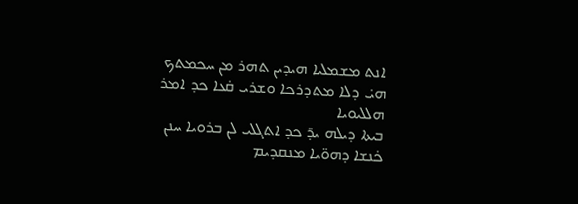ܐܢܬ ܡܫܡܠܝܐ ܗܝܕܝܢ ܬܗܪ ܡܢ ܚܟܡܬܟ ܗܝ̇ ܕܠܐ ܡܬܕܪܟܐ ܘܫܪܝ ܩ̇ܥܐ ܟܕ ܐܡܪ ܗܠܠܝܘܝܐ
ܒܝܬܐ ܕܝܠܗ ܝܕ̄ ܟܕ ܐܬܓܠܝ ܠܢ ܒܪܘܝܐ ܚܢܢ ܟ̇ܢܫܐ ܕܗܘ̈ܝܐ ܡܢܩܕܝܡ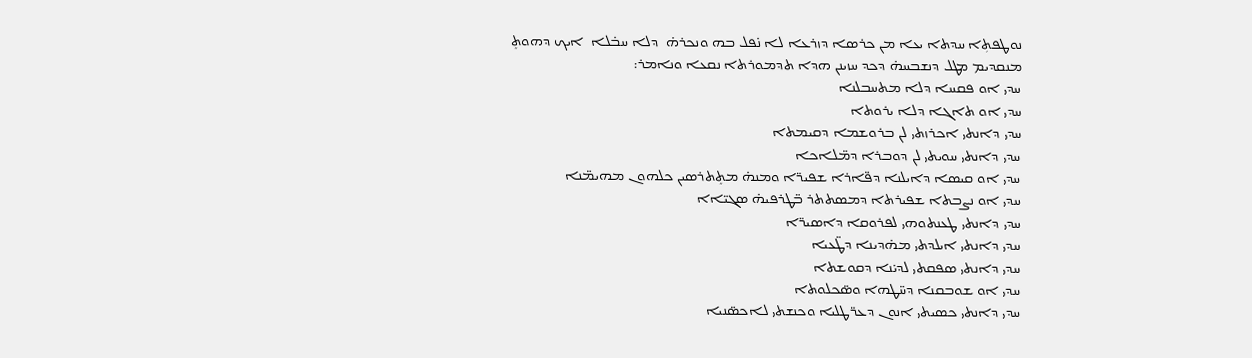ܢܘܛܦܬܼܐ ܚܕܬܐ ܝܥܐ ܡܢ ܟܪܣܐ ܕܙܪܥܐ ܠܐ ܢ̇ܦܠ ܒܗ ܘܢܟܪܗ̇  ܕܠܐ ܚܒ̇ܠܐ  ܐܝܟ ܕܗܘܬܸ ܡܢܩܕܝܡ ܡܛܠ ܕܢܫܒܚܗ̇ ܕܟܕ ܚܙܝܢܢ ܗܕܐ ܬܕܡܘܪܬܐ ܢܩܥܐ ܘܢܐܡܪ:
ܚܕܝ ܐܘ ܦܩܚܐ ܕܠܐ ܡܬܚܒܠܢܐ
ܚܕܝ ܐܘ ܬܐܓܐ ܕܠܐ ܝܪܘܬܐ
ܚܕܝ ܕܐܢܬܝ ܐܟܪܙܬܝ ܠܢ ܒܪܘܫܡܐ ܕܩܝܡܬܐ
ܚܕܝ ܕܐܢܬܝ ܚܘܝܬܝ ܠܢ ܕܘܒܪܐ ܕܡ̈ܠܐܟܐ
ܚܕܝ ܐܘ ܩܝܣܐ ܕܐܝܠܢܐ ܕܦ̈ܐܪܐ ܫܦܝܪ̈ܐ ܘܡܢܗ̇ ܡܬܸܬܪܣܝܢ ܟܠܗܘܢ ܡܗܝܡ̈ܢܐ
ܚܕܝ ܐܘ ܢܨܒܬܐ ܫܦܝܪܬܐ ܕܡܣܬܬܪ ܒ̈ܛܪܦܝܗ̇ ܣܓܝ̈ܐܐ
ܚܕܝ ܕܐܢܬܝ ܛܥܢܬܘܗܝ ܠܦܪܘܩܐ ܕܐܣܝܪ̈ܐ
ܚܕܝ ܕܐܢܬܝ ܐܝܠܕܬܝ ܡܗ̇ܕܝܢܐ ܕܛ̈ܥܝܐ
ܚܕܝ ܕܐܢܬܝ ܣܦܩܬܝ ܠܕܝ̇ܢܐ ܕܩܘܫܬܐ
ܚܕܝ ܐܘ ܫܘܒܩܢܐ ܕܚ̈ܛܗܐ ܘܣ̈ܟܠܘܬܐ
ܚܕܝ ܕܐܢܬܝ ܟܣܝܬܝ ܐܢܘܢ ܕܥܪ̈ܛܠܝܐ ܘܟܢܫܬܝ ܠܐܟܣ̈ܢܝܐ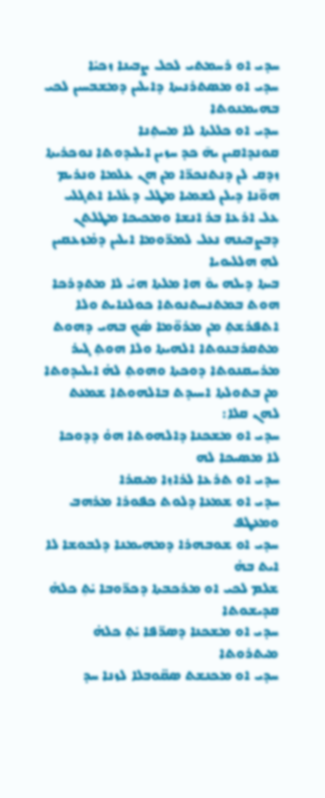ܚܕܝ ܐܘ ܪܚܡܬܝ ܠܟܠ ܨܒܝܢܐ ܙܟܝ̇ܐ
ܚܕܝ ܐܘ ܡܣܬܪܢܝܬܐ ܕܐܝܠܝܢ ܕܡܫܒܚܝܢ ܠܟܝ ܒܗܝܡܢܘܬܐ
ܚܕܝ ܐܘ ܟܠܠܬܐ ܠܐ ܡܚܬܸܢܐ
ܩܘܢܕܐܩܝܢ ܝܗ̄ ܟܕ ܚܙܝܢ ܐܝܠܝܕܘܬܐ ܢܘܟܪܝܬܐ ܙܕܩ ܠܢ ܕܢܬܢܟܪ̈ܐ ܡܢ ܗܢ ܥܠܡܐ ܘܢܪܝܡ ܗܘ̈ܢܐ ܕܝܠܢ ܠܫܡܝܐ ܡܛܠ ܕܥ̇ܠܝܐ ܐܬܓܠܝ ܥܠ ܐܪܥܐ ܒܪ ܐܢܫܐ ܘܡܟܝܟܐ ܡܛܠܬܢ ܕܒܨܒܝܢܗ ܢܥܠ ܠܡܪ̈ܘܡܐ ܐܝܠܝܢ ܕܡ̇ܙܥܩܝܢ ܠܗܼ ܗܠܠܝܘܝܐ
ܒܝܬܐ ܕܝܠܗ ܝܘ̄ ܗܐ ܡܠܬܐ ܗܝ̇ ܠܐ ܡܬܕܪܟܐ ܗܘܬ ܒܡܬܢܚܬܢܘܬܐ ܟܘܠܢܐܝܬ ܘܠܐ ܐܬܦܪܫܬܸ ܡܢ ܡܪܘ̈ܡܐ ܣ̇ܟ ܒܗܝ ܕܗܘܬ ܡܬܩܪܒܢܘܬܐ ܐܠܗܝܬܐ ܘܠܐ ܗܘܬܸ ܓܝܪ ܡܪܚܩܢܘܬܐ ܕܘܟܬܐ ܘܗܘܬܸ ܠܗ̇ ܐܝܠܝܕܘܬܐ ܡܢ ܒܬܘܠܬܐ ܐܚܝܕܬ ܒܐܠܗܘܬܐ ܫܡܥܬ ܠܗܢ ܩܠܐ:
ܚܕܝ ܐܘ ܡܫܟܢܐ ܕܐܠܗܘܬܐ ܗܘ̇ ܕܕܘܟܐ ܠܐ ܡܣܝܟܐ ܠܗ
ܚܕܝ ܐܘ ܬܪܥܐ ܠܪܐܙܐ ܡܝܩܪܐ
ܚܕܝ ܐܘ ܫܡܥܐ ܕܠܘܬ ܟܦܘܪܐ ܡܪܗܒ ܘܡܥܛܦ
ܚܕܝ ܐܘ ܫܘܒܗܪܐ ܕܡܗܝܡܢܐ ܕܠܒܘܫܐ ܠܐ ܐܝܬ ܒܗ̇
ܫܠܡ ܠܟܝ ܐܘ ܡܪܟܒܬܐ ܕܟܪ̈ܘܒܐ ܝ̇ܬܸ ܟܠܗ̇ ܩܕܝܫܘܬܐ
ܚܕܝ ܐܘ ܡܫܟܢܐ ܕܣܪ̈ܦܐ ܝ̇ܬܸ ܟܠܗ̇ ܡܝܬܪܘܬܐ
ܚܕܝ ܐܘ ܡܟܢܫܬ ܣܩ̈ܘܒܠܐ ܠܙܢܐ ܚܕ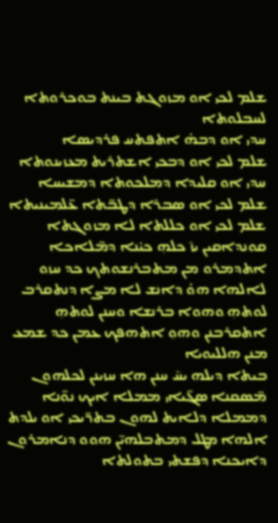ܫܠܡ ܠܟܝ ܐܘ ܡܙܘܓܬ ܒܝܢܬ ܒܘܟܪܘܬܐ ܠܚܒܠܘܬܐ
ܚܕܝ ܐܘ ܕܒܗ̇ ܐܬܦܬܚ ܦܪܕܝܣܐ
ܫܠܡ ܠܟܝ ܐܘ ܕܒܟܝ ܐܫܬܪܝܬ ܡܥܙܝܢܘܬܐ
ܚܕܝ ܐܘ ܩܠܝܕܐ ܕܡܠܟܘܬܐ ܕܡܫܝܚܐ
ܫܠܡ ܠܟܝ ܐܘ ܣܒܪܐ ܕܛܒ̈ܬܐ ܥ̈ܠܡܝܢܝܬܐ
ܫܠܡ ܠܟܝ ܐܘ ܟܠܠܬܐ ܠܐ ܡܙܘܓܬܐ
ܩܘܢܕܐܩܝܢ ܝܙ̄ ܟܠܗܼ ܟܝ̇ܢܐ ܕܡ̈ܠܐܟܐ ܐܬܕܡܪܘ ܡܢ ܡܬܒܪܢܫܘܬܟ ܟܕ ܚܙܘ ܠܐܠܗܐ ܗܘ̇ ܕܐܢܫ ܠܐ ܡܨܐ ܕܢܬܩܪܒ ܠܘܬܗܼ ܘܗܘܐ ܒܪܢܫܐ ܘܚܢܢ ܠܘܬܗܼ ܐܬܩܪܒܢܢ ܘܗܘܼ ܐܬܗܦܟ ܥܡܢ ܟܕ ܫܡܥ ܡܢܢ ܗܠܠܝܘܝܐ
ܒܝܬܐ ܕܝܠܗ ܝܚ̄ ܚܢܢ ܗܐ ܚܙܝܢܢ ܠܟܠܗܘܢ ܡ̈ܣܩܢܐ ܣܓ̈ܝܐܝ ܡܡܠܐ ܐܝܟ ܢܘ̈ܢܐ ܕܡܡܠܐ ܕܠܐܝܬ ܠܗܘܢ ܒܬܪ̈ܝܟܝ ܐܘ ܝܠܕܬ ܐܠܗܐ ܡܛܠ ܕܡܬܒܠܗܝ̈ܢ ܗܘܘ ܕܢܐܡܪܘܢ ܕܐܝܟܢܐ ܕܦܫܬܝ ܒܬܘܠܬܐ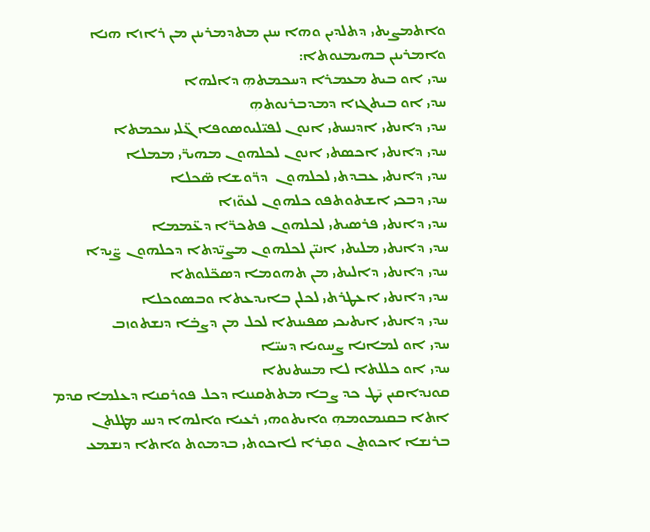ܘܐܬܡܨܝܬܝ ܕܬܠܕܝܢ ܘܗܐ ܚܢܢ ܡܬܕܡܪܝܢܢ ܡܢ ܪܐܙܐ ܗܢܐ ܘܐܡܪܝܢܢ ܒܗܝܡܢܘܬܐ:
ܚܕܝ ܐܘ ܒܝܬ ܡܥܡܪܐ ܕܚܟܡܬܗܼ ܕܐܠܗܐ
ܚܕܝ ܐܘ ܒܝܬܓܙܐ ܕܡܕܒܪܢܘܬܗܼ
ܚܕܝ ܕܐܢܬܝ ܐܕܢܚܬܝ ܐܢܘܢ ܠܦܝ̈ܠܝܘܣܘܦܐ ܓ̈ܠܝ ܚܟܡܬܐ
ܚܕܝ ܕܐܢܬܝ ܐܟܣܬܝ ܐܢܘܢ ܠܟܠܗܘܢ ܡܗܝܪ̈ܝ ܡܡܠܐ
ܚܕܝ ܕܐܢܬܝ ܥܒܕܬܝ ܠܟܠܗܘܢ  ܕܪ̈ܘܫܐ ܣ̈ܟܠܐ
ܚܕܝ ܕܒܟܝ ܐܫܬܘܬܦܘ ܟܠܗܘܢ ܠܥܘ̈ܙܐ
ܚܕܝ ܕܐܢܬܝ ܦܪܣܝܬܝ ܠܟܠܗܘܢ ܦܬܟܪ̈ܐ ܕܥ̈ܡܡܐ
ܚܕܝ ܕܐܢܬܝ ܡܠܝܬܝ ܐܢܝ̈ܢ ܠܟܠܗܘܢ ܡܨܝ̈ܕܬܐ ܕܟܠܗܘܢ ܨ̈ܝܕܐ
ܚܕܝ ܕܐܢܬܝ ܕܐܠܝܬܝ ܡܢ ܬܗܘܡܐ ܕܣܟ̈ܠܘܬܐ
ܚܕܝ ܕܐܢܬܝ ܐܥܛܪܬܝ ܠܟܠܢ ܒܐܝܕܥܬܐ ܘܒܣܘܟܠܐ
ܚܕܝ ܕܐܢܬܝ ܐܝܬܝܟܝ ܣܦܝܢܬܐ ܠܟܠ ܡܢ ܕܨܒ̇ܐ ܕܢܫܬܘܙܒ
ܚܕܝ ܐܘ ܠܡܐܢܐ ܨܚܘܝܐ ܕܚܝ̈ܐ
ܚܕܝ ܐܘ ܟܠܠܬܐ ܠܐ ܡܚܬܢܬܐ
ܩܘܢܕܐܩܝܢ ܝ̄ܛ ܟܕ ܨܒܐ ܡܬܬܩܢܢܐ ܕܟܠ ܦܘܪܩܢܐ ܕܥܠܡܐ ܩܕܡ ܐܬܐ ܒܩܢܡܘܡܗܼ ܘܐܝܬܘܗܝ ܪܥܝܐ ܘܐܠܗܐ ܕܢܚ ܡܛܠܬܢ ܒܪܢܫܐ ܐܟܘܬܢ ܘܩܼܪܐ ܠܐܟܘܬܝ ܒܕܡܘܬ ܘܐܬܐ ܕܢܫܡܥ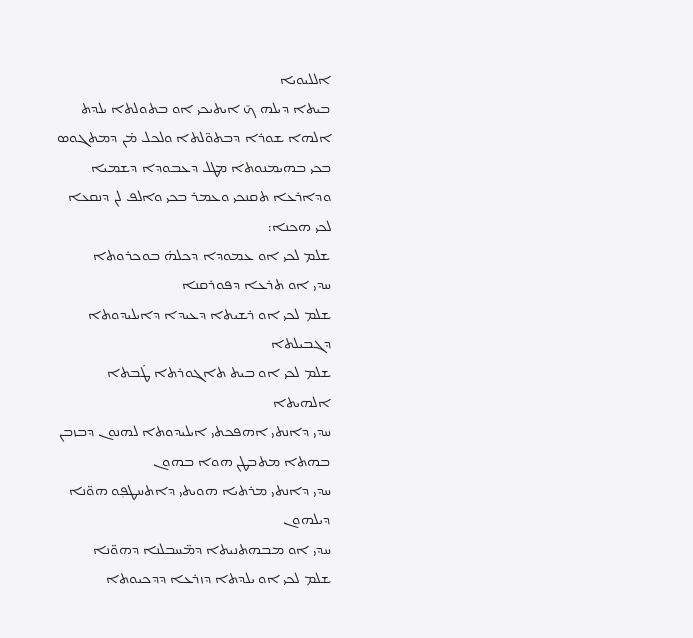ܐܠܠܝܘܝܐ
ܒܝܬܐ ܕܝܠܗ ܟ̄ ܐܝܬܝܟܝ ܐܘ ܒܬܘܠܬܐ ܝܠܕܬ ܐܠܗܐ ܫܘܪܐ ܕܒܬܘ̈ܠܬܐ ܘܠܟܠ ܡ̇ܢ ܕܡܬܓܘܣ ܒܟܝ ܒܗܝܡܢܘܬܐ ܡܛܠ ܕܥܒܘܕܐ ܕܫܡܝܐ ܘܕܐܪܥܐ ܬܩܢܟܝ ܘܥܡܪ ܒܟܝ ܘܐܠܦ ܠܢ ܕܢܩܥܐ ܠܟܝ ܗܟܢܐ:
ܫܠܡ ܠܟܝ ܐܘ ܥܡܘܕܐ ܕܟܠܗ̇ ܒܘܟܪܘܬܐ
ܚܕܝ ܐܘ ܬܪܥܐ ܕܦܘܪܩܢܐ
ܫܠܡ ܠܟܝ ܐܘ ܪܫܝܬܐ ܕܥܝܕܐ ܕܐܝܠܝܕܘܬܐ ܕܓܒܝܠܬܐ
ܫܠܡ ܠܟܝ ܐܘ ܒܝܬ ܬܐܓܘܪܬܐ ܛ̇ܒܬܐ ܐܠܗܝܬܐ
ܚܕܝ ܕܐܢܬܝ ܐܗܦܟܬܝ ܐܝܠܝܕܘܬܐ ܠܗܢܘܢ ܕܒܙܒܢ ܒܗܬܐ ܡܬܒܛܢ ܗܘܐ ܒܗܘܢ
ܚܕܝ ܕܐܢܬܝ ܡܪܬܝܐ ܗܘܝܬܝ ܕܐܬܚܛܦܼܘ ܗܘ̈ܢܐ ܕܝܠܗܘܢ
ܚܕܝ ܐܘ ܡܒܗܬܢܝܬܐ ܕܡ̈ܚܒܠܢܐ ܕܗܘ̈ܢܐ
ܫܠܡ ܠܟܝ ܐܘ ܝܠܕܬܐ ܕܙܪܥܐ ܕܕܟܝܘܬܐ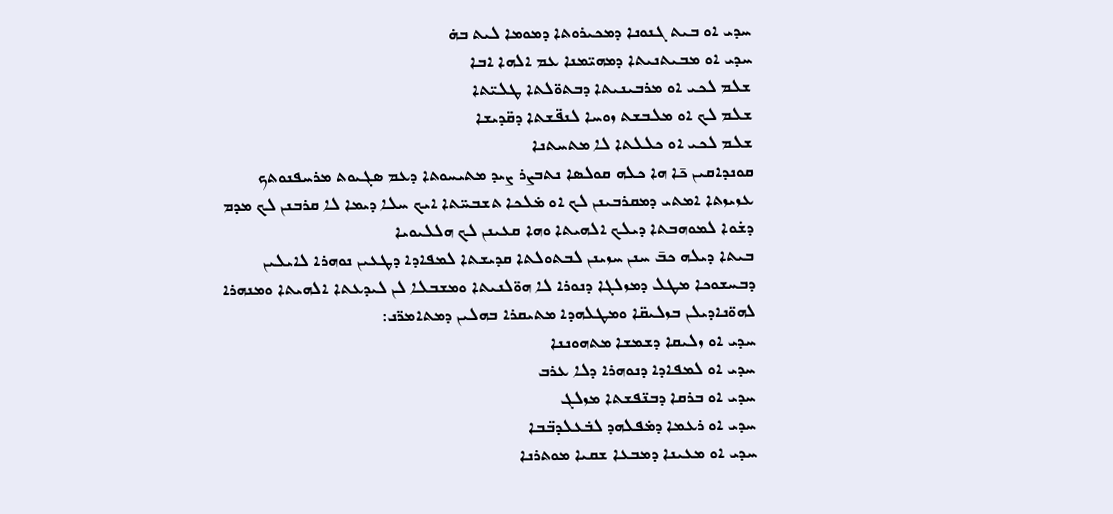ܚܕܝ ܐܘ ܒܝܬ ܓܢܘܢܐ ܕܡܟܝܪܘܬܐ ܕܡܘܡܐ ܠܝܬ ܒܗ̇
ܚܕܝ ܐܘ ܡܒܝܬܢܝܬܐ ܕܡܗܝ̈ܡܢܐ ܥܡ ܐܠܗܐ ܐܒܐ
ܫܠܡ ܠܟܝ ܐܘ ܡܪܒܝܢܝܬܐ ܕܒܬܘ̈ܠܬܐ ܛܠܝ̈ܬܐ
ܫܠܡ ܠܟ ܐܘ ܡܠܒܫܬ ܙܘܚܐ ܠܢܦ̈ܫܬܐ ܕܩ̈ܕܝܫܐ
ܫܠܡ ܠܟܝ ܐܘ ܟܠܠܬܐ ܠܐ ܡܬܚܬܢܐ
ܩܘܢܕܐܩܝܢ ܟ̄ܐ ܗܐ ܟܠܗ ܩܘܠܣܐ ܢܬܒܨܪ ܨܝܕ ܡܬܝܚܘܬܐ ܕܥܡ ܣܓܝܘܬ ܡܪܚܦܢܘܬܟ ܥܙܝܙܬܐ ܐܡܬܝ ܕܡܩܪܒܝܢܢ ܠܟ ܐܘ ܡ̇ܠܟܐ ܬܫܒܚ̈ܬܐ ܐܝܟ ܚܠܐ ܕܝܡܐ ܠܐ ܩܪܒܢܢ ܠܟ ܡܕܡ ܕܫ̇ܘܐ ܠܡܘܗܒܬܐ ܕܝܠܟ ܐܠܗܝܬܐ ܘܗܐ ܩܥܝܢܢ ܠܟ ܗܠܠܝܘܝܐ
ܒܝܬܐ ܕܝܠܗ ܟܒ̄ ܚܢܢ ܚܙܝܢܢ ܠܒܬܘܠܬܐ ܩܕܝܫܬܐ ܠܡܦܐܕܐ ܕܛܥܝܢ ܢܘܗܪܐ ܠܐܝܠܝܢ ܕܒܚܫܘܟܐ ܡܛܠ ܕܡܙܠܓܐ ܕܢܘܪܐ ܠܐ ܗܘ̈ܠܢܝܬܐ ܘܡܫܒܠܐ ܠܢ ܠܝܕܥܬܐ ܐܠܗܝܬܐ ܘܡܢܗܪܐ ܠܗܘ̈ܢܐܕܝܠܢ ܒܙܠܝܩ̈ܐ ܘܡܛܠܗܕܐ ܡܬܝܩܪܐ ܒܗܠܝܢ ܕܡܬܐܡܪ̈ܢ:
ܚܕܝ ܐܘ ܙܠܝܩܐ ܕܫܡܫܐ ܡܬܗܘܢܢܐ
ܚܕܝ ܐܘ ܠܡܦܐܕܐ ܕܢܘܗܪܐ ܕܠܐ ܥܪܒ
ܚܕܝ ܐܘ ܒܪܩܐ ܕܒܢ̈ܦܫܬܐ ܡܙܠܓ
ܚܕܝ ܐܘ ܪܥܡܐ ܕܡ̇ܦܠܗܕ ܠܒ̇ܥܠܕܒ̈ܒܐ
ܚܕܝ ܐܘ ܡܥܝܢܐ ܕܡܒܥܐ ܫܩܝܐ ܡܘܬܪܢܐ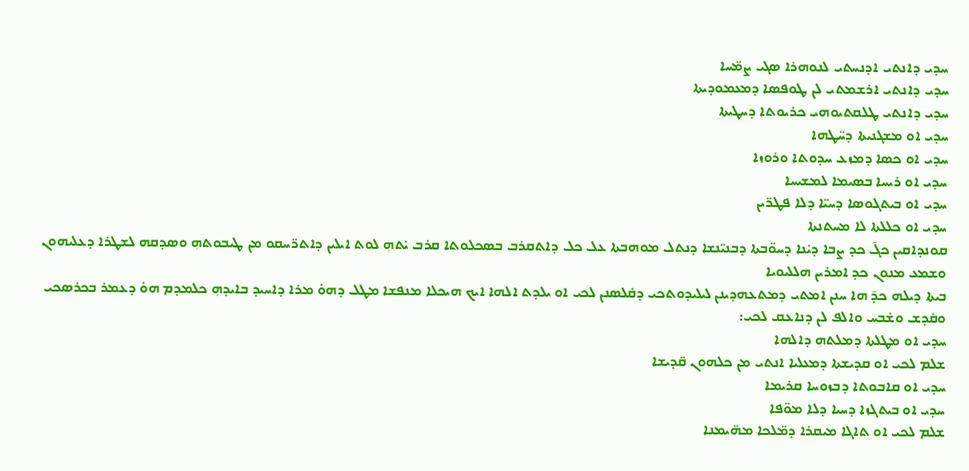ܚܕܝ ܕܐܢܬܝ ܐܕܢܚܬܝ ܠܢܘܗܪܐ ܣܓܝ ܨܡ̈ܚܐ
ܚܕܝ ܕܐܢܬܝ ܐܪܫܡܬܝ ܠܢ ܛܘܦܣܐ ܕܡܥܡܘܕܝܬܐ
ܚܕܝ ܕܐܢܬܝ ܛܠܩܬܝܘܗܝ ܟܪܝܘܬܐ ܕܚܛܝܬܐ
ܚܕܝ ܐܘ ܡܫܓܢܝܬܐ ܕܚ̈ܛܗܐ
ܚܕܝ ܐܘ ܟܣܐ ܕܡܙܥ ܚܕܘܬܐ ܘܪܘܙܐ
ܚܕܝ ܐܘ ܪܝܚܐ ܒܣܝܡܐ ܠܡܫܝܚܐ
ܚܕܝ ܐܘ ܒܝܬܓܘܣܐ ܕܚܝ̈ܐ ܕܠܐ ܦܛܪ̈ܝܢ
ܚܕܝ ܐܘ ܟܠܠܬܐ ܠܐ ܡܚܬܢܬܐ
ܩܘܢܕܐܩܝܢ ܟܓ̄ ܟܕ ܨܒܐ ܕܝ̇ܢܐ ܕܚܘ̈ܒܬܐ ܕܒܢܝ̈ܢܫܐ ܕܢܬܠ ܡܘܗܒܬܐ ܥܠ ܟܠ ܕܐܬܩܪܒ ܒܣܟܠܘܬܐ ܩܪܒ ܝ̇ܬܗܼ ܠܘܬ ܐܝܠܝܢ ܕܐܬܪ̈ܚܩܘ ܡܢ ܛܝܒܘܬܗܼ ܘܣܕܩܗ ܠܫܛܪܐ ܕܥܠܝܗܘܢ ܘܫܡܥ ܡܢܘܢ ܟܕ ܐܡܪܝܢ ܗܠܠܝܘܝܐ
ܒܝܬܐ ܕܝܠܗ ܟܕ̄ ܗܐ ܚܢܢ ܐܡܬܝ ܕܡܬܥܗܕܝܢܢ ܠܝܠܝܕܘܬܟܝ ܕܩ̇ܠܣܢܢ ܠܟܝ ܐܘ ܝܠܕܬ ܐܠܗܐ ܐܝܟ ܗܝܟܠܐ ܡܢܦܫܐ ܡܛܠ ܕܗܘ̇ ܡܪܐ ܕܐܚܝܕ ܒܐܝܕܗܼ ܟܠܡܕܡ ܗܘ̇ ܕܥܡܪ ܒܟܪܣܟܝ ܘܩ̇ܕܫ ܘܫ̇ܒܚ ܘܐܠܦ ܠܢ ܕܢܐܥܩ ܠܟܝ:
ܚܕܝ ܐܘ ܡܛܠܬܐ ܕܡܠܬܗܼ ܕܐܠܗܐ
ܫܠܡ ܠܟܝ ܐܘ ܩܕܝܫܬܐ ܕܡܥܠܝܐ ܐܢܬܝ ܡܢ ܟܠܗܘܢ ܩ̈ܕܝܫܐ
ܚܕܝ ܐܘ ܩܐܒܘܬܐ ܕܒܙܘܚܐ ܩܪܝܡܐ
ܚܕܝ ܐܘ ܒܝܬܓܙܐ ܕܚܝܐ ܕܠܐ ܡܘ̈ܦܐ
ܫܠܡ ܠܟܝ ܐܘ ܬܐܓܐ ܡܝܩܪܐ ܕܡ̈ܠܟܐ ܡܗ̈ܝܡܢܐ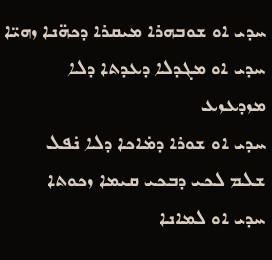ܚܕܝ ܐܘ ܫܘܒܗܪܐ ܡܝܩܪܐ ܕܟܗ̈ܢܐ ܙܗܝ̈ܐ
ܚܕܝ ܐܘ ܡܓܕܠܐ ܕܥܕܬܐ ܕܠܐ ܡܙܕܥܙܥ
ܚܕܝ ܐܘ ܫܘܪܐ ܕܡ̇ܐܟܐ ܕܠܐ ܢ̇ܦܠ
ܫܠܡ ܠܟܝ ܕܒܟܝ ܩܝܡܐ ܙܟܘܬܐ
ܚܕܝ ܐܘ ܠܡܐܢܐ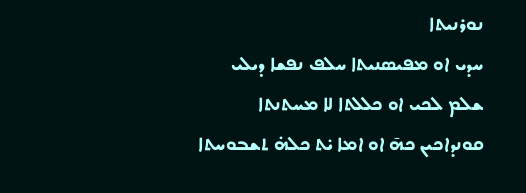ܢܘܪܢܝܬܐ
ܚܕܝ ܐܘ ܡܦܝܣܢܝܬܐ ܚܠܦ ܢܦܫܐ ܕܝܠܝ
ܫܠܡ ܠܟܝ ܐܘ ܟܠܠܬܐ ܠܐ ܡܚܬܢܬܐ
ܩܘܢܕܐܟܝܢ ܟܗ̄ ܐܘ ܐܡܐ ܝ̇ܬ ܟܠܗ̇ ܬܫܒܘܚܬܐ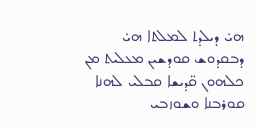ܗܝ̇ ܕܝܠܕܬ ܠܡܠܬܐ ܗܝ̇ ܕܒܩܕܘܫ ܩܘܕܫܝܢ ܡܥܠܝܬ ܡܢ ܟܠܗܘܢ ܩ̈ܕܝܫܐ ܩܒܠܝ ܠܗܢܐ ܩܘܪܒܢܐ ܘܫܘܙܒܝ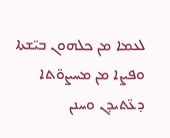ܠܥܡܐ ܡܢ ܟܠܗܘܢ ܒܝ̈ܫܬܐ ܘܦܨܐ ܡܢ ܡܚܨܘ̈ܬܐ ܕܥ̈ܬܝܕܢ ܘܚܢܢ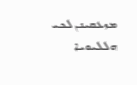ܡܙܥܩܝܢܢ ܠܟܝ ܗܠܠܝܘܝܐ